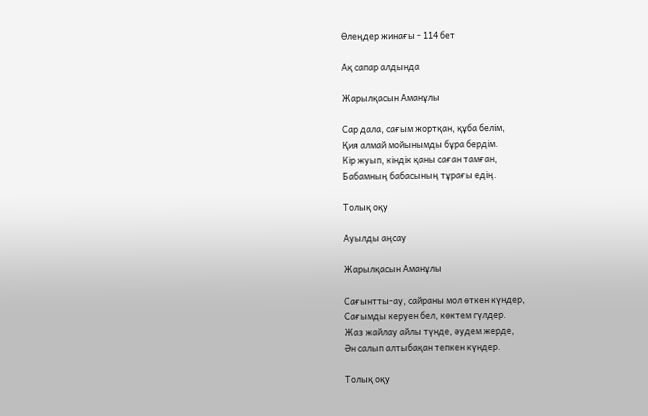Өлеңдер жинағы - 114 бет

Ақ сапар алдында

Жарылқасын Аманұлы

Сар дала, сағым жортқан, құба белім,
Қия алмай мойынымды бұра бердім.
Кір жуып, кіндік қаны саған тамған,
Бабамның бабасының тұрағы едің.

Толық оқу

Ауылды аңсау

Жарылқасын Аманұлы

Сағынтты-ау, сайраны мол өткен күндер,
Сағымды керуен бел, көктем гүлдер.
Жаз жайлау айлы түнде, әудем жерде,
Ән салып алтыбақан тепкен күндер.

Толық оқу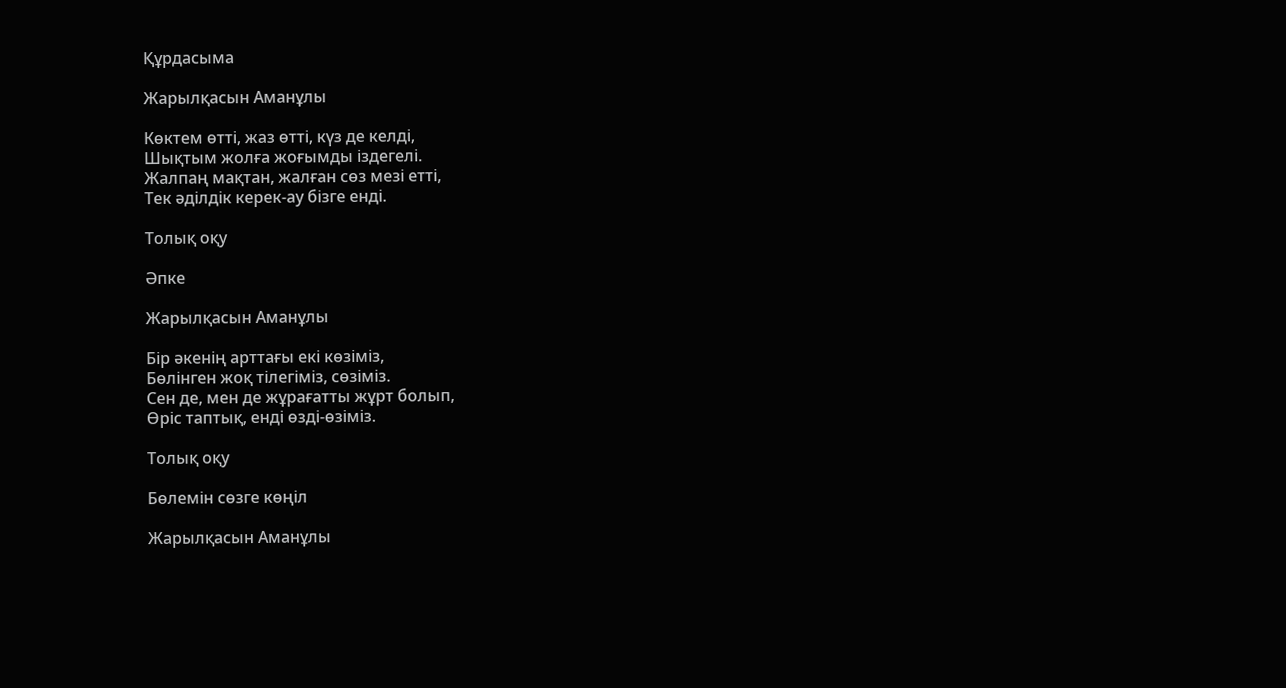Құрдасыма

Жарылқасын Аманұлы

Көктем өтті, жаз өтті, күз де келді,
Шықтым жолға жоғымды іздегелі.
Жалпаң мақтан, жалған сөз мезі етті,
Тек әділдік керек-ау бізге енді.

Толық оқу

Әпке

Жарылқасын Аманұлы

Бір әкенің арттағы екі көзіміз,
Бөлінген жоқ тілегіміз, сөзіміз.
Сен де, мен де жұрағатты жұрт болып,
Өріс таптық, енді өзді-өзіміз.

Толық оқу

Бөлемін сөзге көңіл

Жарылқасын Аманұлы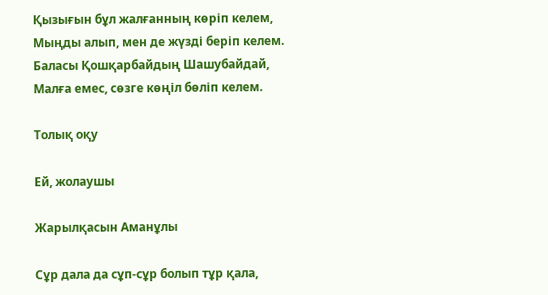Қызығын бұл жалғанның көріп келем,
Мыңды алып, мен де жүзді беріп келем.
Баласы Қошқарбайдың Шашубайдай,
Малға емес, сөзге көңіл бөліп келем.

Толық оқу

Ей, жолаушы

Жарылқасын Аманұлы

Сұр дала да сұп-сұр болып тұр қала,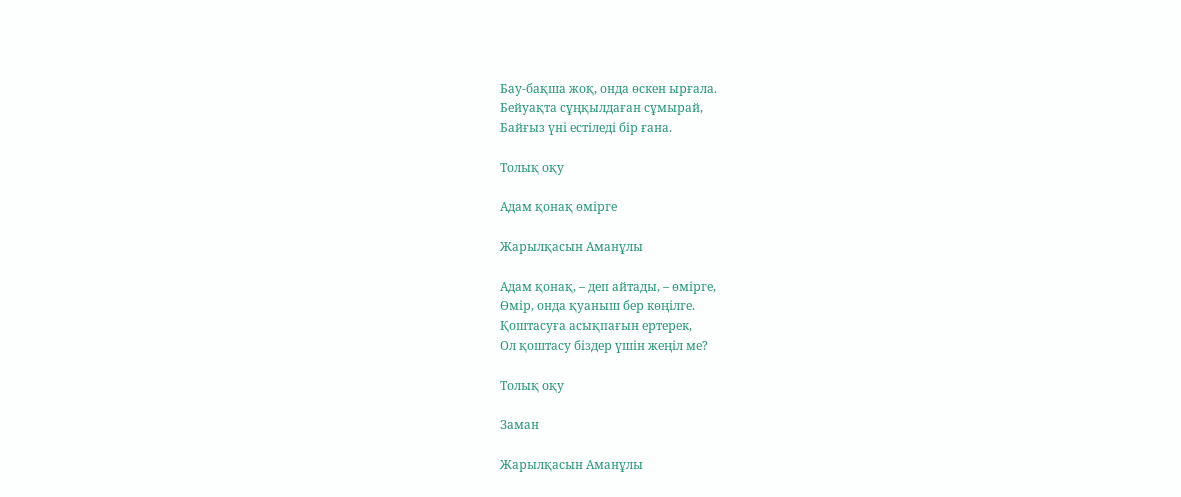Бау-бақша жоқ, онда өскен ырғала.
Бейуақта сұңқылдаған сұмырай,
Байғыз үні естіледі бір ғана.

Толық оқу

Адам қонақ өмірге

Жарылқасын Аманұлы

Адам қонақ, – деп айтады, – өмірге,
Өмір, онда қуаныш бер көңілге.
Қоштасуға асықпағын ертерек,
Ол қоштасу біздер үшін жеңіл ме?

Толық оқу

Заман

Жарылқасын Аманұлы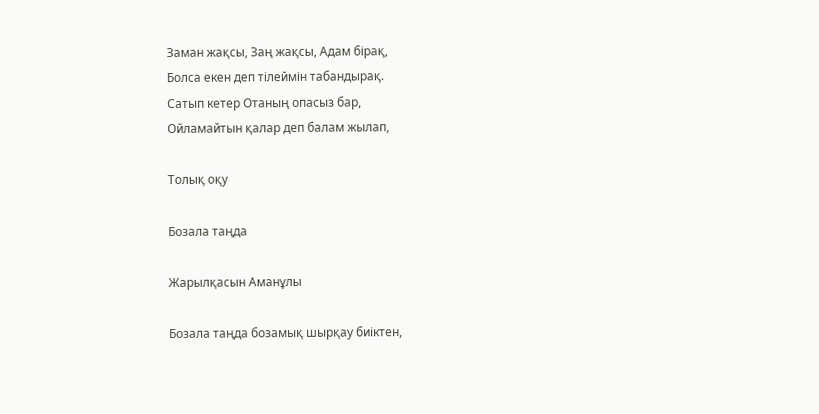Заман жақсы, Заң жақсы, Адам бірақ,
Болса екен деп тілеймін табандырақ.
Сатып кетер Отаның опасыз бар,
Ойламайтын қалар деп балам жылап,

Толық оқу

Бозала таңда

Жарылқасын Аманұлы

Бозала таңда бозамық шырқау биіктен,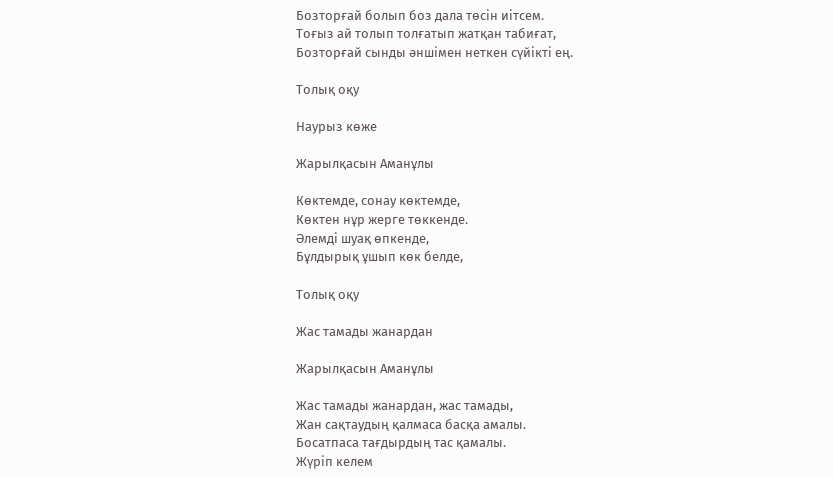Бозторғай болып боз дала төсін иітсем.
Тоғыз ай толып толғатып жатқан табиғат,
Бозторғай сынды әншімен неткен сүйікті ең.

Толық оқу

Наурыз көже

Жарылқасын Аманұлы

Көктемде, сонау көктемде,
Көктен нұр жерге төккенде.
Әлемді шуақ өпкенде,
Бұлдырық ұшып көк белде,

Толық оқу

Жас тамады жанардан

Жарылқасын Аманұлы

Жас тамады жанардан, жас тамады,
Жан сақтаудың қалмаса басқа амалы.
Босатпаса тағдырдың тас қамалы.
Жүріп келем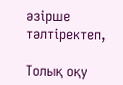әзірше тәлтіректеп,

Толық оқу